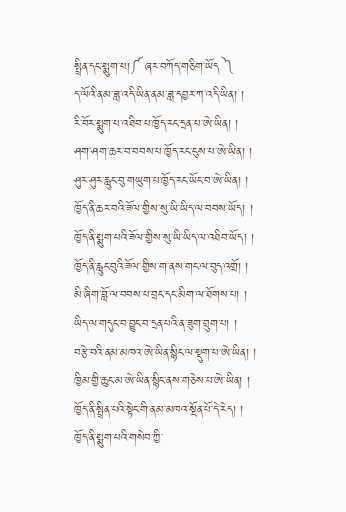སྤྲིན་དང་སྨུག་པ།༼ ཞར་བཀོད་གཅིག་ཡོད ༽
ད་ལོའི་ནམ་ཟླ་འདི་ཡིན་ནམ་ཟླ་དབྱར་ཀ་འདི་ཡིན། །
རི་བོར་སྨུག་པ་འཐིབ་པ་ཁྱོད་རང་དྲན་པ་ཨེ་ཡིན། །
ཤག་ཤག་ཆར་བ་བབས་པ་ཁྱོད་རང་ངུས་པ་ཨེ་ཡིན། །
ཤུར་ཤུར་རླུང་བུ་གཡུག་པ་ཁྱོད་རང་ཡོང་བ་ཨེ་ཡིན། །
ཁྱོད་ནི་ཆར་བའི་ཟོལ་གྱིས་སུ་ཡི་ཡིད་ལ་བབས་ཡོད། །
ཁྱོད་ནི་སྨུག་པའི་ཟོལ་གྱིས་སུ་ཡི་ཡིད་ལ་འཐིབ་ཡོད། །
ཁྱོད་ནི་རླུང་བུའི་ཟོལ་གྱིས་ག་ནས་གང་ལ་བུད་འགྲོ། །
མི་ཞིག་བློ་ལ་བབས་པ་བྲང་དང་མིག་ལ་ཐོགས་པ། །
ཡིད་ལ་གདུང་བ་བྱུང་བ་དྲན་པའི་ན་ཟུག་བྲུག་པ། །
བརྩེ་བའི་ནམ་མཁའ་ཨེ་ཡིན་སྙིང་ལ་སྡུག་པ་ཨེ་ཡིན། །
ཁྱིམ་གྱི་ཆུང་མ་ཨེ་ཡིན་སྙིང་ནས་གཅེས་པ་ཨེ་ཡིན། །
ཁྱོད་ནི་སྤྲིན་པའི་སྟེང་གི་ནམ་མཁའ་སྔོན་པོ་དེ་རེད། །
ཁྱོད་ནི་སྨུག་པའི་གསེབ་ཀྱི་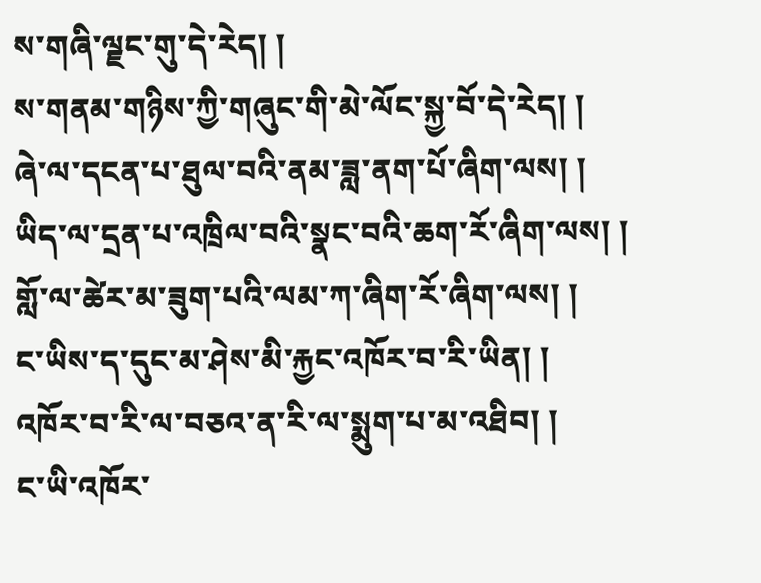ས་གཞི་ལྗང་གུ་དེ་རེད། །
ས་གནམ་གཉིས་ཀྱི་གཞུང་གི་མེ་ལོང་སྐྱ་བོ་དེ་རེད། །
ཞེ་ལ་དངན་པ་ཐུལ་བའི་ནམ་ཟླ་ནག་པོ་ཞིག་ལས། །
ཡིད་ལ་དྲན་པ་འཁྲིལ་བའི་སྣང་བའི་ཆག་རོ་ཞིག་ལས། །
གློ་ལ་ཚེར་མ་ཟུག་པའི་ལམ་ཀ་ཞིག་རོ་ཞིག་ལས། །
ང་ཡིས་ད་དུང་མ་ཤེས་མི་རྐྱང་འཁོར་བ་རི་ཡིན། །
འཁོར་བ་རི་ལ་བཅའ་ན་རི་ལ་སྨུག་པ་མ་འཐིབ། །
ང་ཡི་འཁོར་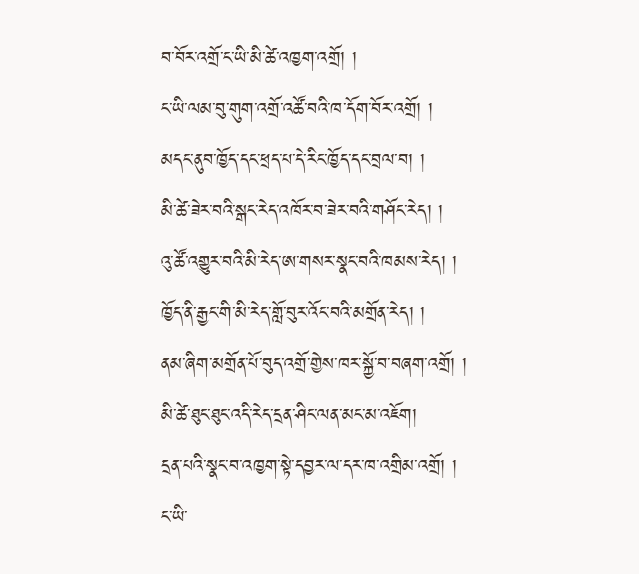བ་བོར་འགྲོ་ང་ཡི་མི་ཚེ་འཁྱག་འགྲོ། །
ང་ཡི་ལམ་བུ་གུག་འགྲོ་འཚོ་བའི་ཁ་དོག་བོར་འགྲོ། །
མདང་ནུབ་ཁྱོད་དང་ཕྲད་པ་དེ་རིང་ཁྱོད་དང་བྲལ་བ། །
མི་ཚེ་ཟེར་བའི་སྒང་རེད་འཁོར་བ་ཟེར་བའི་གཤོང་རེད། །
འུ་ཚོ་འགྱུར་བའི་མི་རེད་ཨ་གསར་སྣང་བའི་ཁམས་རེད། །
ཁྱོད་ནི་རྒྱང་གི་མི་རེད་གློ་བུར་འོང་བའི་མགྲོན་རེད། །
ནམ་ཞིག་མགྲོན་པོ་བུད་འགྲོ་གྱེས་ཁར་སྐྱོ་བ་བཞག་འགྲོ། །
མི་ཚེ་ཐུང་ཐུང་འདི་རེད་དྲན་ཤིང་ལན་མང་མ་འཇོག།
དྲན་པའི་སྣང་བ་འཁྱག་སྟེ་དབྱར་ལ་དར་ཁ་འགྲིམ་འགྲོ། །
ང་ཡི་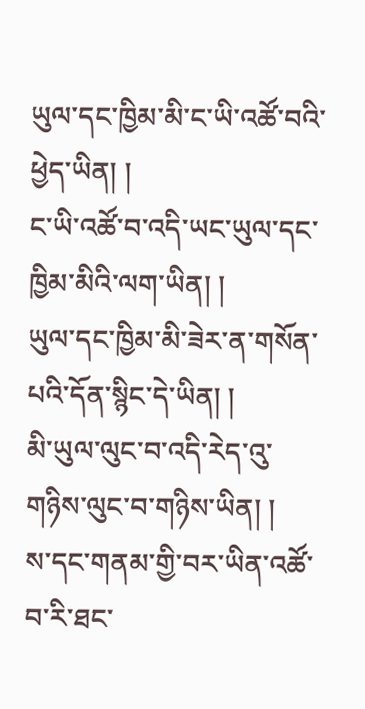ཡུལ་དང་ཁྱིམ་མི་ང་ཡི་འཚོ་བའི་ཕྱེད་ཡིན། །
ང་ཡི་འཚོ་བ་འདི་ཡང་ཡུལ་དང་ཁྱིམ་མིའི་ལག་ཡིན། །
ཡུལ་དང་ཁྱིམ་མི་ཟེར་ན་གསོན་པའི་དོན་སྙིང་དེ་ཡིན། །
མི་ཡུལ་ལུང་བ་འདི་རེད་འུ་གཉིས་ལུང་བ་གཉིས་ཡིན། །
ས་དང་གནམ་གྱི་བར་ཡིན་འཚོ་བ་རི་ཐང་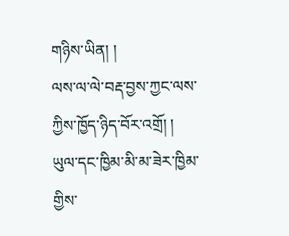གཉིས་ཡིན། །
ལས་ལ་ལེ་བརྡ་བྱས་ཀྱང་ལས་ཀྱིས་ཁྱོད་ཉིད་བོར་འགྲོ། །
ཡུལ་དང་ཁྱིམ་མི་མ་ཟེར་ཁྱིམ་གྱིས་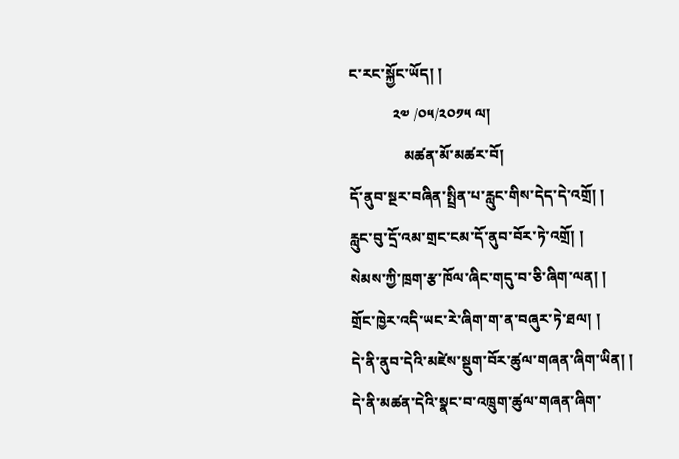ང་རང་སྐྱོང་ཡོད། །
            ༢༧ /༠༥/༢༠༡༥ ལ།
               མཚན་མོ་མཚར་བོ།
དོ་ནུབ་སྔར་བཞིན་སྤྲིན་པ་རླུང་གིས་དེད་དེ་འགྲོ། །
རླུང་བུ་དྲོ་འམ་གྲང་ངམ་དོ་ནུབ་བོར་ཏེ་འགྲོ། །
སེམས་ཀྱི་ཁྲག་རྩ་ཁོལ་ཞིང་གདུ་བ་ཅི་ཞིག་ལན། །
གྲོང་ཁྱེར་འདི་ཡང་རེ་ཞིག་ག་ན་བཞུར་ཏེ་ཐལ། །
དེ་ནི་ནུབ་དེའི་མཛེས་སྡུག་བོར་ཚུལ་གཞན་ཞིག་ཡིན། །
དེ་ནི་མཚན་དེའི་སྣང་བ་འཁྲུག་ཚུལ་གཞན་ཞིག་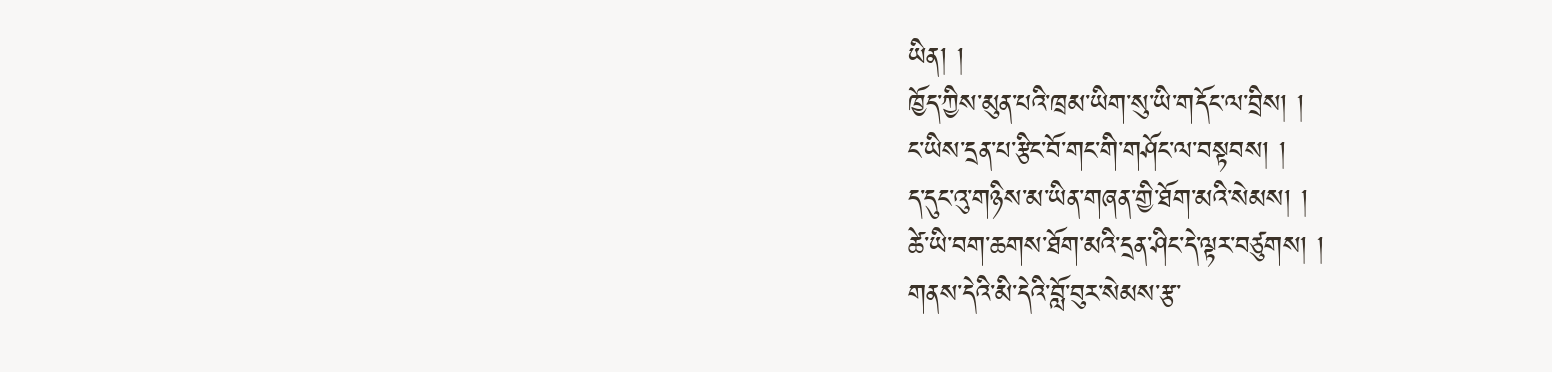ཡིན། །
ཁྱོད་ཀྱིས་མུན་པའི་ཁྲམ་ཡིག་སུ་ཡི་གདོང་ལ་བྲིས། །
ང་ཡིས་དྲན་པ་རྩིང་བོ་གང་གི་གཤོང་ལ་བསྟབས། །
ད་དུང་འུ་གཉིས་མ་ཡིན་གཞན་གྱི་ཐོག་མའི་སེམས། །
ཚེ་ཡི་བག་ཆགས་ཐོག་མའི་དྲན་ཤིང་དེ་ལྟར་བཙུགས། །
གནས་དེའི་མི་དེའི་བློ་བུར་སེམས་རྩ་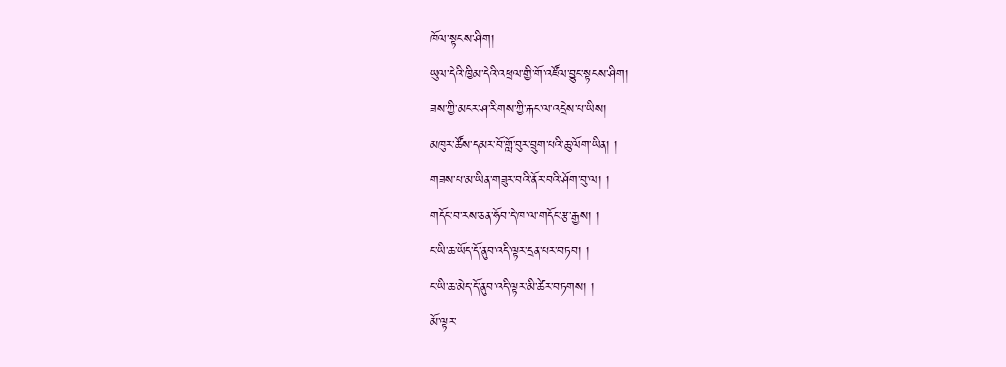ཁོལ་སྟངས་ཤིག།
ཡུལ་དེའི་ཁྱིམ་དེའི་འཕྲལ་གྱི་གོ་འཛོལ་བྱུང་སྟངས་ཤིག།
ཟས་ཀྱི་མངར་ཤ་རིགས་ཀྱི་རྐང་ལ་འདྲེས་པ་ཡིས།
མཁུར་ཚོས་དམར་བོ་གློ་བུར་བྲུག་པའི་ཆུ་ལོག་ཡིན། །
གཟས་པ་མ་ཡིན་གཟུར་བའི་ནོར་བའི་ཤོག་བུ་ལ། །
གདོང་བ་རས་ཅན་ཧོབ་དེ་ཁ་ལ་གདོང་རྩ་རྒྱས། །
ང་ཡི་ཆ་ཡོད་དོ་ནུབ་འདི་ལྟར་དྲན་པར་བཏབ། །
ང་ཡི་ཆ་མེད་དོ་ནུབ་འདི་ལྟར་མི་ཚེར་བཏགས། །
མོ་ལྟར་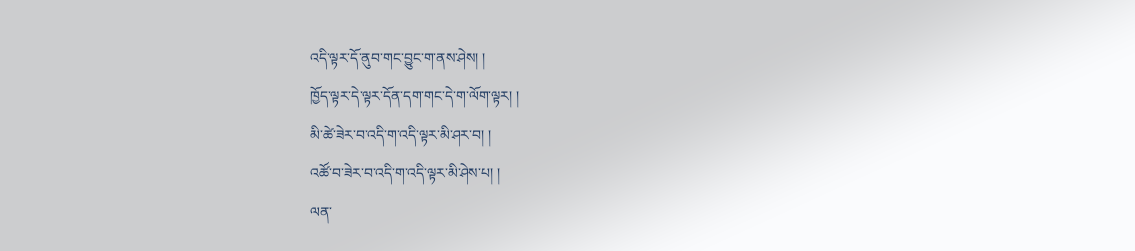འདི་ལྟར་དོ་ནུབ་གང་བྱུང་ག་ནས་ཤེས། །
ཁྱོད་ལྟར་དེ་ལྟར་དོན་དག་གང་དེ་ག་ལོག་ལྟར། །
མི་ཚེ་ཟེར་བ་འདི་ག་འདི་ལྟར་མི་ཤར་བ། །
འཚོ་བ་ཟེར་བ་འདི་ག་འདི་ལྟར་མི་ཤེས་པ། །
ལན་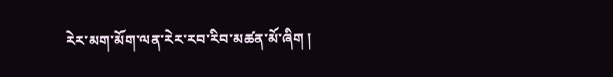རེར་མག་མོག་ལན་རེར་རབ་རིབ་མཚན་མོ་ཞིག །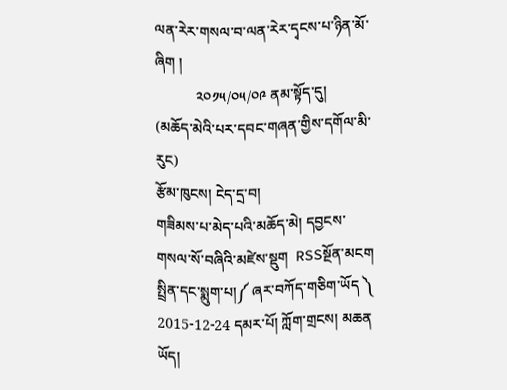ལན་རེར་གསལ་བ་ལན་རེར་དྭངས་པ་ཉིན་མོ་ཞིག །
           ༢༠༡༥/༠༥/༠༩ ནམ་སྟོད་དུ།
(མཆོད་མེའི་པར་དབང་གཞན་གྱིས་དགོལ་མི་རུང)
རྩོམ་ཁུངས། ངེད་དྲ་བ།
གཟིམས་པ་མེད་པའི་མཆོད་མེ། དབྱངས་གསལ་སོ་བཞིའི་མཛེས་སྡུག  RSSསྔོན་མངག
སྤྲིན་དང་སྨུག་པ།༼ ཞར་བཀོད་གཅིག་ཡོད ༽
2015-12-24 དམར་པོ། ཀློག་གྲངས། མཆན ཡོད།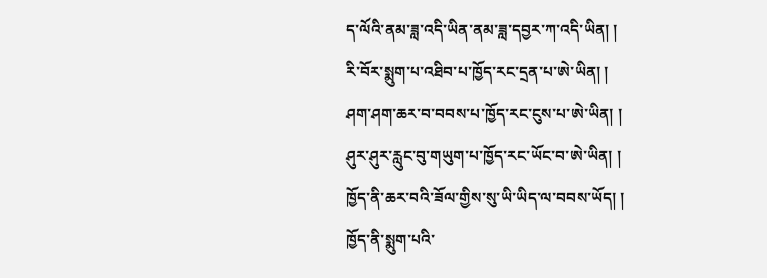ད་ལོའི་ནམ་ཟླ་འདི་ཡིན་ནམ་ཟླ་དབྱར་ཀ་འདི་ཡིན། །
རི་བོར་སྨུག་པ་འཐིབ་པ་ཁྱོད་རང་དྲན་པ་ཨེ་ཡིན། །
ཤག་ཤག་ཆར་བ་བབས་པ་ཁྱོད་རང་ངུས་པ་ཨེ་ཡིན། །
ཤུར་ཤུར་རླུང་བུ་གཡུག་པ་ཁྱོད་རང་ཡོང་བ་ཨེ་ཡིན། །
ཁྱོད་ནི་ཆར་བའི་ཟོལ་གྱིས་སུ་ཡི་ཡིད་ལ་བབས་ཡོད། །
ཁྱོད་ནི་སྨུག་པའི་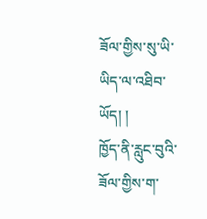ཟོལ་གྱིས་སུ་ཡི་ཡིད་ལ་འཐིབ་ཡོད། །
ཁྱོད་ནི་རླུང་བུའི་ཟོལ་གྱིས་ག་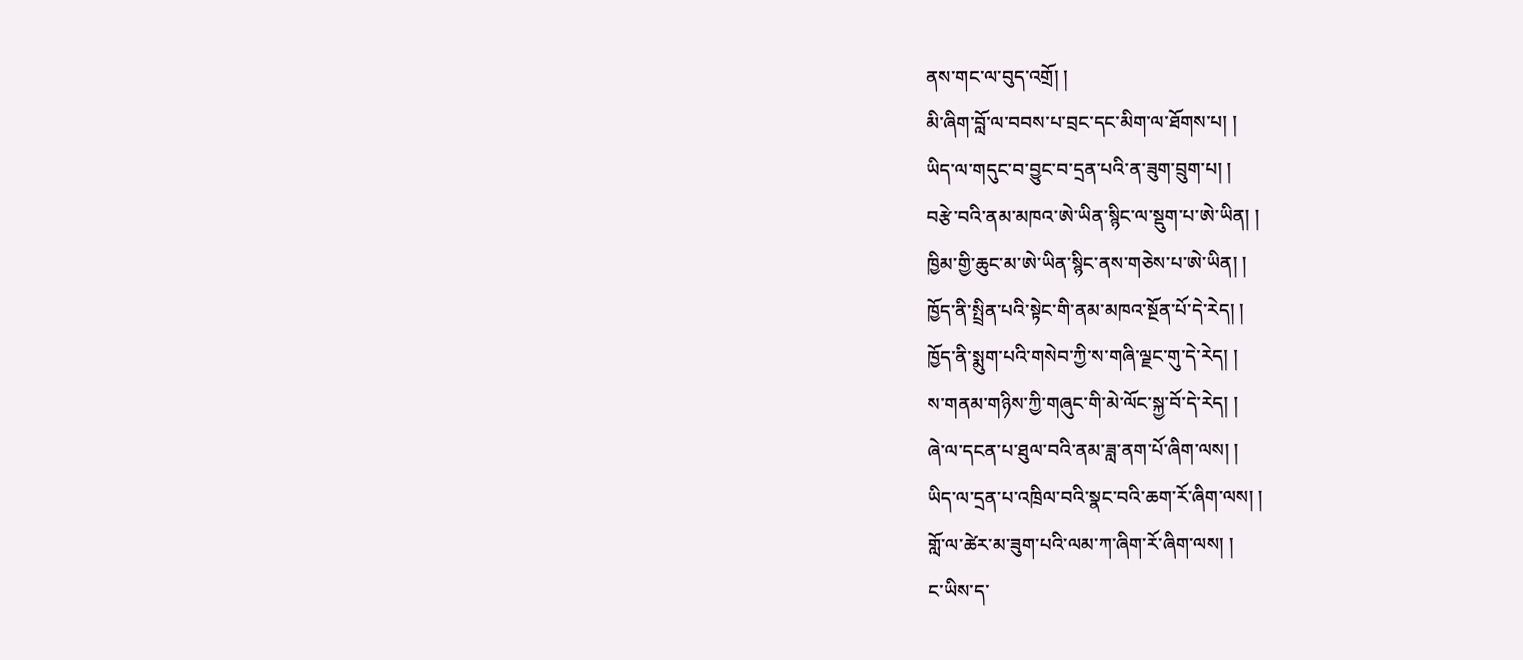ནས་གང་ལ་བུད་འགྲོ། །
མི་ཞིག་བློ་ལ་བབས་པ་བྲང་དང་མིག་ལ་ཐོགས་པ། །
ཡིད་ལ་གདུང་བ་བྱུང་བ་དྲན་པའི་ན་ཟུག་བྲུག་པ། །
བརྩེ་བའི་ནམ་མཁའ་ཨེ་ཡིན་སྙིང་ལ་སྡུག་པ་ཨེ་ཡིན། །
ཁྱིམ་གྱི་ཆུང་མ་ཨེ་ཡིན་སྙིང་ནས་གཅེས་པ་ཨེ་ཡིན། །
ཁྱོད་ནི་སྤྲིན་པའི་སྟེང་གི་ནམ་མཁའ་སྔོན་པོ་དེ་རེད། །
ཁྱོད་ནི་སྨུག་པའི་གསེབ་ཀྱི་ས་གཞི་ལྗང་གུ་དེ་རེད། །
ས་གནམ་གཉིས་ཀྱི་གཞུང་གི་མེ་ལོང་སྐྱ་བོ་དེ་རེད། །
ཞེ་ལ་དངན་པ་ཐུལ་བའི་ནམ་ཟླ་ནག་པོ་ཞིག་ལས། །
ཡིད་ལ་དྲན་པ་འཁྲིལ་བའི་སྣང་བའི་ཆག་རོ་ཞིག་ལས། །
གློ་ལ་ཚེར་མ་ཟུག་པའི་ལམ་ཀ་ཞིག་རོ་ཞིག་ལས། །
ང་ཡིས་ད་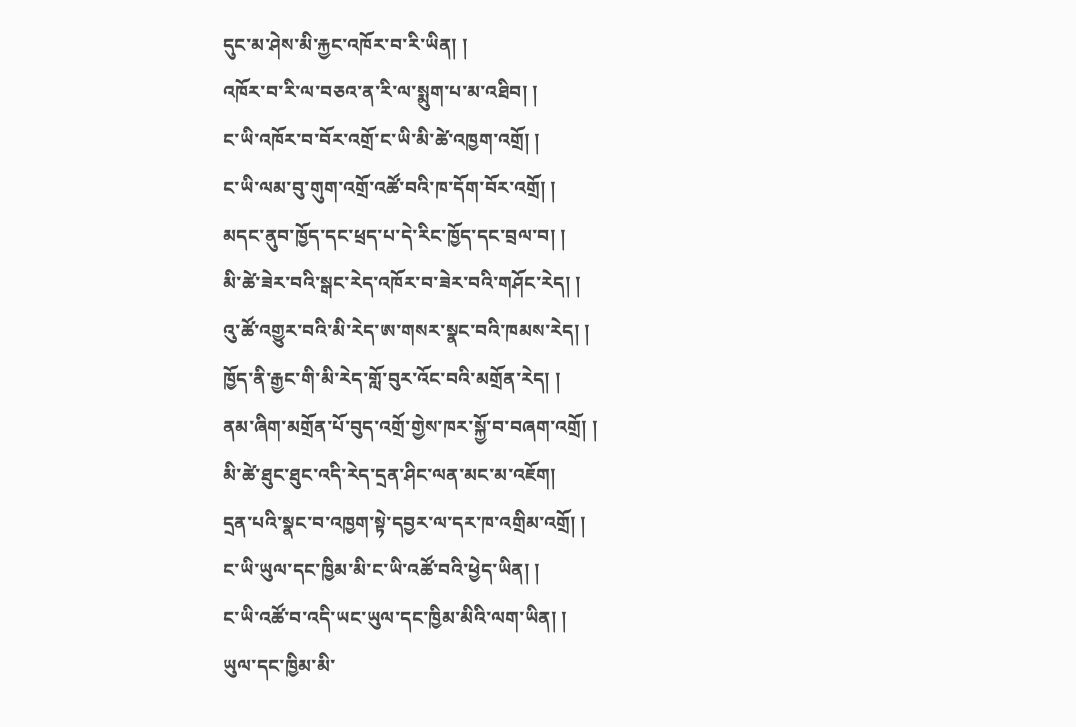དུང་མ་ཤེས་མི་རྐྱང་འཁོར་བ་རི་ཡིན། །
འཁོར་བ་རི་ལ་བཅའ་ན་རི་ལ་སྨུག་པ་མ་འཐིབ། །
ང་ཡི་འཁོར་བ་བོར་འགྲོ་ང་ཡི་མི་ཚེ་འཁྱག་འགྲོ། །
ང་ཡི་ལམ་བུ་གུག་འགྲོ་འཚོ་བའི་ཁ་དོག་བོར་འགྲོ། །
མདང་ནུབ་ཁྱོད་དང་ཕྲད་པ་དེ་རིང་ཁྱོད་དང་བྲལ་བ། །
མི་ཚེ་ཟེར་བའི་སྒང་རེད་འཁོར་བ་ཟེར་བའི་གཤོང་རེད། །
འུ་ཚོ་འགྱུར་བའི་མི་རེད་ཨ་གསར་སྣང་བའི་ཁམས་རེད། །
ཁྱོད་ནི་རྒྱང་གི་མི་རེད་གློ་བུར་འོང་བའི་མགྲོན་རེད། །
ནམ་ཞིག་མགྲོན་པོ་བུད་འགྲོ་གྱེས་ཁར་སྐྱོ་བ་བཞག་འགྲོ། །
མི་ཚེ་ཐུང་ཐུང་འདི་རེད་དྲན་ཤིང་ལན་མང་མ་འཇོག།
དྲན་པའི་སྣང་བ་འཁྱག་སྟེ་དབྱར་ལ་དར་ཁ་འགྲིམ་འགྲོ། །
ང་ཡི་ཡུལ་དང་ཁྱིམ་མི་ང་ཡི་འཚོ་བའི་ཕྱེད་ཡིན། །
ང་ཡི་འཚོ་བ་འདི་ཡང་ཡུལ་དང་ཁྱིམ་མིའི་ལག་ཡིན། །
ཡུལ་དང་ཁྱིམ་མི་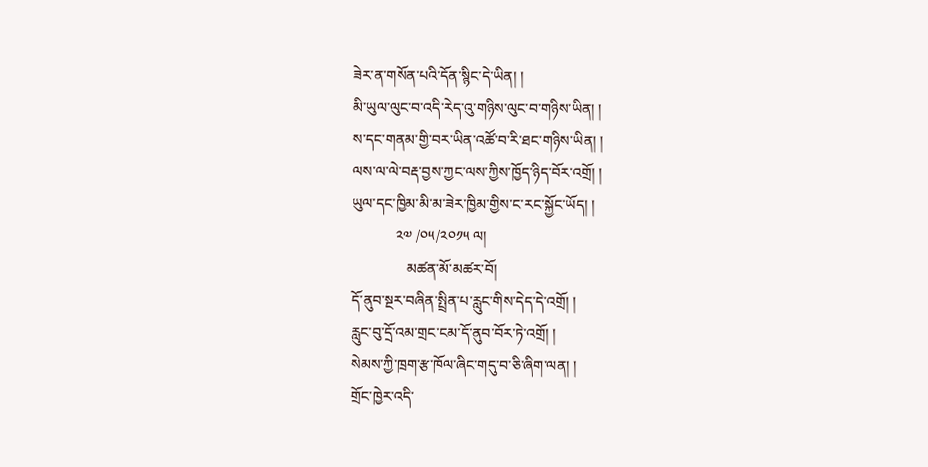ཟེར་ན་གསོན་པའི་དོན་སྙིང་དེ་ཡིན། །
མི་ཡུལ་ལུང་བ་འདི་རེད་འུ་གཉིས་ལུང་བ་གཉིས་ཡིན། །
ས་དང་གནམ་གྱི་བར་ཡིན་འཚོ་བ་རི་ཐང་གཉིས་ཡིན། །
ལས་ལ་ལེ་བརྡ་བྱས་ཀྱང་ལས་ཀྱིས་ཁྱོད་ཉིད་བོར་འགྲོ། །
ཡུལ་དང་ཁྱིམ་མི་མ་ཟེར་ཁྱིམ་གྱིས་ང་རང་སྐྱོང་ཡོད། །
            ༢༧ /༠༥/༢༠༡༥ ལ།
               མཚན་མོ་མཚར་བོ།
དོ་ནུབ་སྔར་བཞིན་སྤྲིན་པ་རླུང་གིས་དེད་དེ་འགྲོ། །
རླུང་བུ་དྲོ་འམ་གྲང་ངམ་དོ་ནུབ་བོར་ཏེ་འགྲོ། །
སེམས་ཀྱི་ཁྲག་རྩ་ཁོལ་ཞིང་གདུ་བ་ཅི་ཞིག་ལན། །
གྲོང་ཁྱེར་འདི་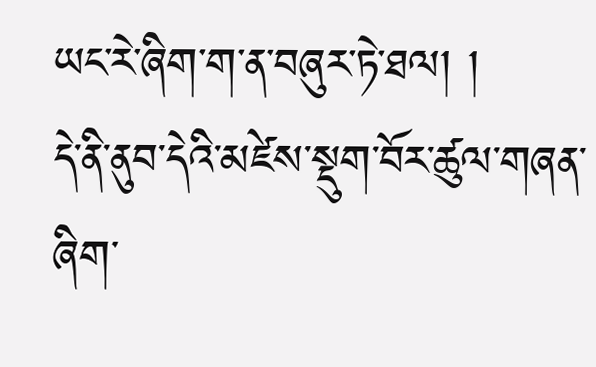ཡང་རེ་ཞིག་ག་ན་བཞུར་ཏེ་ཐལ། །
དེ་ནི་ནུབ་དེའི་མཛེས་སྡུག་བོར་ཚུལ་གཞན་ཞིག་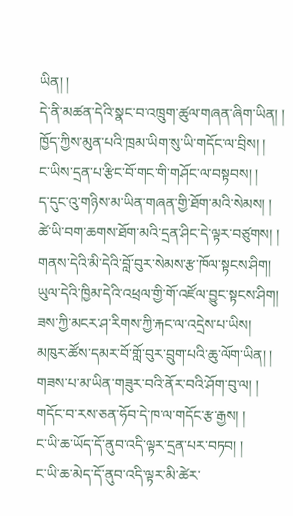ཡིན། །
དེ་ནི་མཚན་དེའི་སྣང་བ་འཁྲུག་ཚུལ་གཞན་ཞིག་ཡིན། །
ཁྱོད་ཀྱིས་མུན་པའི་ཁྲམ་ཡིག་སུ་ཡི་གདོང་ལ་བྲིས། །
ང་ཡིས་དྲན་པ་རྩིང་བོ་གང་གི་གཤོང་ལ་བསྟབས། །
ད་དུང་འུ་གཉིས་མ་ཡིན་གཞན་གྱི་ཐོག་མའི་སེམས། །
ཚེ་ཡི་བག་ཆགས་ཐོག་མའི་དྲན་ཤིང་དེ་ལྟར་བཙུགས། །
གནས་དེའི་མི་དེའི་བློ་བུར་སེམས་རྩ་ཁོལ་སྟངས་ཤིག།
ཡུལ་དེའི་ཁྱིམ་དེའི་འཕྲལ་གྱི་གོ་འཛོལ་བྱུང་སྟངས་ཤིག།
ཟས་ཀྱི་མངར་ཤ་རིགས་ཀྱི་རྐང་ལ་འདྲེས་པ་ཡིས།
མཁུར་ཚོས་དམར་བོ་གློ་བུར་བྲུག་པའི་ཆུ་ལོག་ཡིན། །
གཟས་པ་མ་ཡིན་གཟུར་བའི་ནོར་བའི་ཤོག་བུ་ལ། །
གདོང་བ་རས་ཅན་ཧོབ་དེ་ཁ་ལ་གདོང་རྩ་རྒྱས། །
ང་ཡི་ཆ་ཡོད་དོ་ནུབ་འདི་ལྟར་དྲན་པར་བཏབ། །
ང་ཡི་ཆ་མེད་དོ་ནུབ་འདི་ལྟར་མི་ཚེར་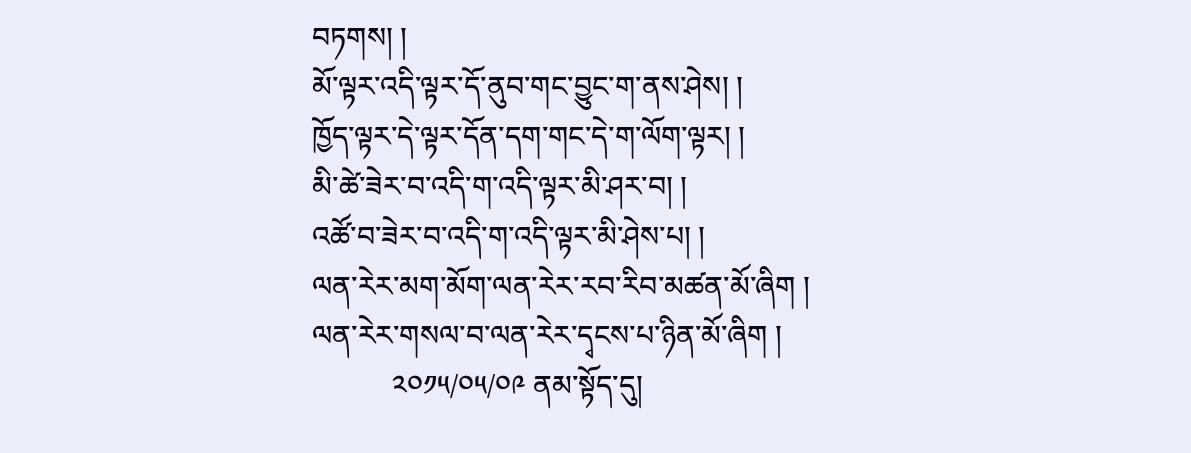བཏགས། །
མོ་ལྟར་འདི་ལྟར་དོ་ནུབ་གང་བྱུང་ག་ནས་ཤེས། །
ཁྱོད་ལྟར་དེ་ལྟར་དོན་དག་གང་དེ་ག་ལོག་ལྟར། །
མི་ཚེ་ཟེར་བ་འདི་ག་འདི་ལྟར་མི་ཤར་བ། །
འཚོ་བ་ཟེར་བ་འདི་ག་འདི་ལྟར་མི་ཤེས་པ། །
ལན་རེར་མག་མོག་ལན་རེར་རབ་རིབ་མཚན་མོ་ཞིག །
ལན་རེར་གསལ་བ་ལན་རེར་དྭངས་པ་ཉིན་མོ་ཞིག །
           ༢༠༡༥/༠༥/༠༩ ནམ་སྟོད་དུ།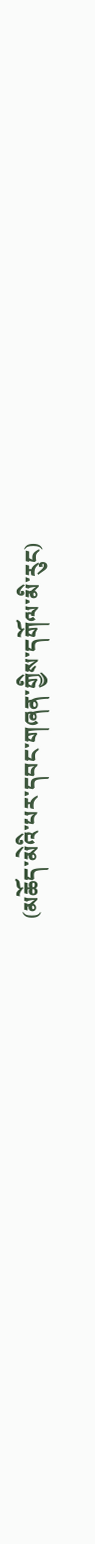(མཆོད་མེའི་པར་དབང་གཞན་གྱིས་དགོལ་མི་རུང)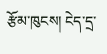རྩོམ་ཁུངས། ངེད་དྲ་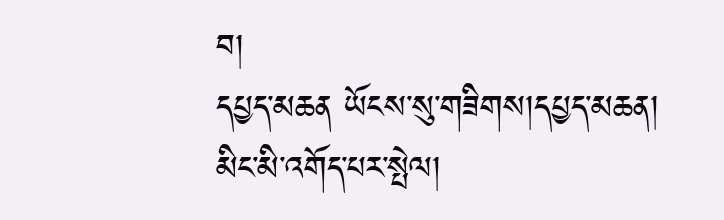བ།
དཔྱད་མཆན ཡོངས་སུ་གཟིགས།དཔྱད་མཆན།
མིང་མི་འགོད་པར་སྤེལ།